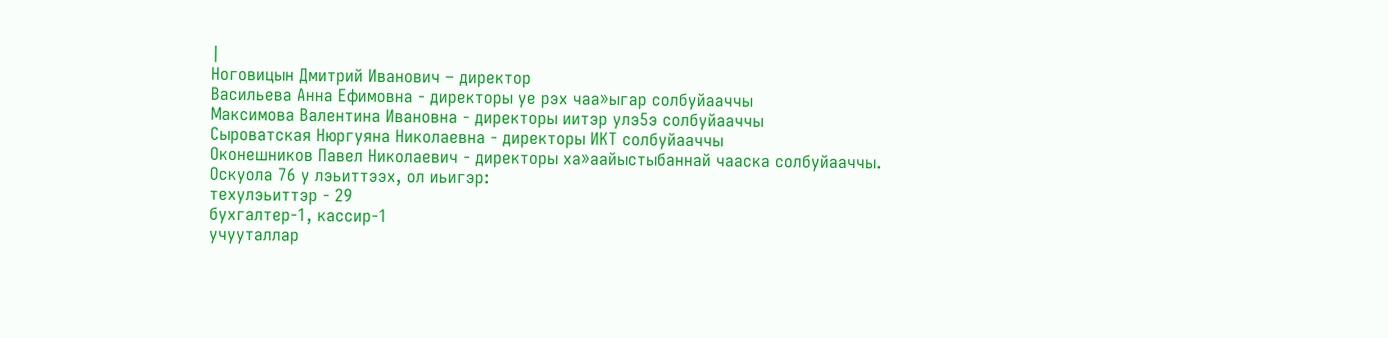|
Ноговицын Дмитрий Иванович – директор
Васильева Анна Ефимовна - директоры уе рэх чаа»ыгар солбуйааччы
Максимова Валентина Ивановна - директоры иитэр улэ5э солбуйааччы
Сыроватская Нюргуяна Николаевна - директоры ИКТ солбуйааччы
Оконешников Павел Николаевич - директоры ха»аайыстыбаннай чааска солбуйааччы.
Оскуола 76 у лэьиттээх, ол иьигэр:
техулэьиттэр - 29
бухгалтер-1, кассир-1
учууталлар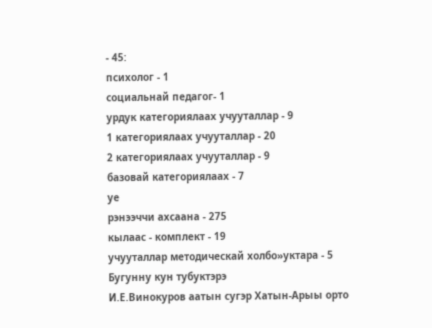- 45:
психолог - 1
социальнай педагог- 1
урдук категориялаах учууталлар - 9
1 категориялаах учууталлар - 20
2 категориялаах учууталлар - 9
базовай категориялаах - 7
уе
рэнээччи ахсаана - 275
кылаас - комплект - 19
учууталлар методическай холбо»уктара - 5
Бугунну кун тубуктэрэ
И.Е.Винокуров аатын сугэр Хатын-Арыы орто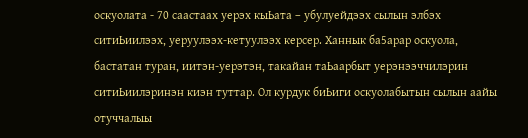оскуолата - 70 саастаах уерэх кыЬата – убулуейдээх сылын элбэх ситиЬиилээх, уеруулээх-кетуулээх керсер. Ханнык ба5арар оскуола, бастатан туран, иитэн-уерэтэн, такайан таЬаарбыт уерэнээччилэрин ситиЬиилэринэн киэн туттар. Ол курдук биЬиги оскуолабытын сылын аайы отуччалыы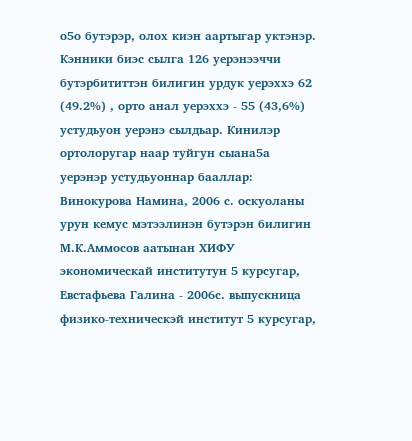о5о бутэрэр, олох киэн аартыгар уктэнэр. Кэнники биэс сылга 126 уерэнээччи бутэрбититтэн билигин урдук уерэххэ 62 (49.2%) , орто анал уерэххэ - 55 (43,6%) устудьуон уерэнэ сылдьар. Кинилэр ортолоругар наар туйгун сыана5а уерэнэр устудьуоннар бааллар: Винокурова Намина, 2006 с. оскуоланы урун кемус мэтээлинэн бутэрэн билигин М.К.Аммосов аатынан ХИФУ экономическай институтун 5 курсугар, Евстафьева Галина - 2006с. выпускница физико-техническэй институт 5 курсугар,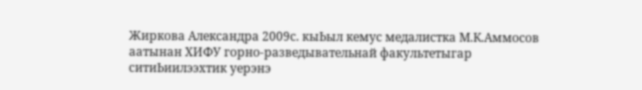Жиркова Александра 2009с. кыЬыл кемус медалистка М.К.Аммосов аатынан ХИФУ горно-разведывательнай факультетыгар ситиЬиилээхтик уерэнэ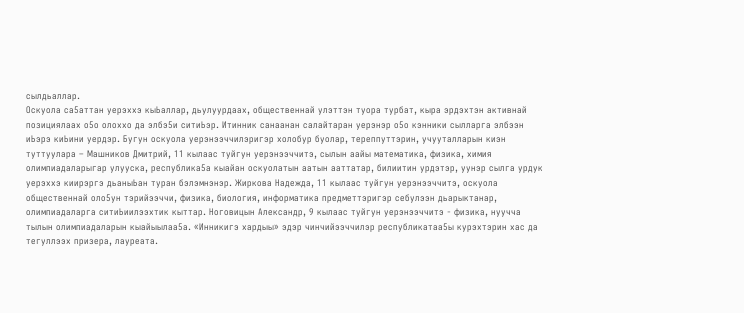сылдьаллар.
Оскуола са5аттан уерэххэ кыЬаллар, дьулуурдаах, общественнай улэттэн туора турбат, кыра эрдэхтэн активнай позициялаах о5о олоххо да элбэ5и ситиЬэр. Итинник санаанан салайтаран уерэнэр о5о кэнники сылларга элбээн иЬэрэ киЬини уердэр. Бугун оскуола уерэнээччилэригэр холобур буолар, тереппуттэрин, учууталларын киэн туттуулара – Машников Дмитрий, 11 кылаас туйгун уерэнээччитэ, сылын аайы математика, физика, химия олимпиадаларыгар улууска, республика5а кыайан оскуолатын аатын ааттатар, билиитин урдэтэр, уунэр сылга урдук уерэххэ киирэргэ дьаныЬан туран бэлэмнэнэр. Жиркова Надежда, 11 кылаас туйгун уерэнээччитэ, оскуола общественнай оло5ун тэрийээччи, физика, биология, информатика предметтэригэр себулээн дьарыктанар, олимпиадаларга ситиЬиилээхтик кыттар. Ноговицын Александр, 9 кылаас туйгун уерэнээччитэ - физика, нуучча тылын олимпиадаларын кыайыылаа5а. «Инникигэ хардыы» эдэр чинчийээччилэр республикатаа5ы курэхтэрин хас да тегуллээх призера, лауреата.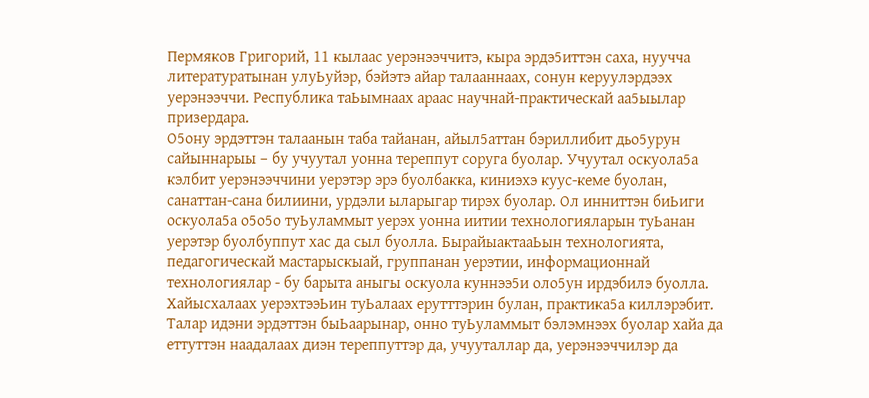Пермяков Григорий, 11 кылаас уерэнээччитэ, кыра эрдэ5иттэн саха, нуучча литературатынан улуЬуйэр, бэйэтэ айар талааннаах, сонун керуулэрдээх уерэнээччи. Республика таЬымнаах араас научнай-практическай аа5ыылар призердара.
О5ону эрдэттэн талаанын таба тайанан, айыл5аттан бэриллибит дьо5урун сайыннарыы – бу учуутал уонна тереппут соруга буолар. Учуутал оскуола5а кэлбит уерэнээччини уерэтэр эрэ буолбакка, киниэхэ куус-кеме буолан, санаттан-сана билиини, урдэли ыларыгар тирэх буолар. Ол инниттэн биЬиги оскуола5а о5о5о туЬуламмыт уерэх уонна иитии технологияларын туЬанан уерэтэр буолбуппут хас да сыл буолла. БырайыактааЬын технологията, педагогическай мастарыскыай, группанан уерэтии, информационнай технологиялар - бу барыта аныгы оскуола куннээ5и оло5ун ирдэбилэ буолла. Хайысхалаах уерэхтээЬин туЬалаах ерутттэрин булан, практика5а киллэрэбит. Талар идэни эрдэттэн быЬаарынар, онно туЬуламмыт бэлэмнээх буолар хайа да еттуттэн наадалаах диэн тереппуттэр да, учууталлар да, уерэнээччилэр да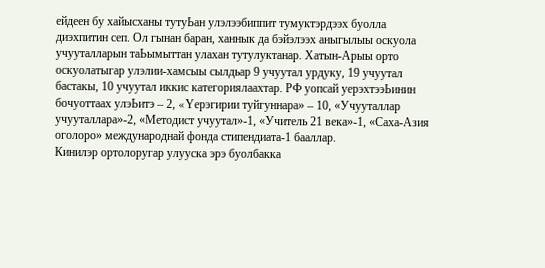ейдеен бу хайысханы тутуЬан улэлээбиппит тумуктэрдээх буолла диэхпитин сеп. Ол гынан баран, ханнык да бэйэлээх аныгылыы оскуола учууталларын таЬымыттан улахан тутулуктанар. Хатын-Арыы орто оскуолатыгар улэлии-хамсыы сылдьар 9 учуутал урдуку, 19 учуутал бастакы, 10 учуутал иккис категориялаахтар. РФ уопсай уерэхтээЬинин бочуоттаах улэЬитэ – 2, «Yерэгирии туйгуннара» – 10, «Учууталлар учууталлара»-2, «Методист учуутал»-1, «Учитель 21 века»-1, «Саха-Азия оголоро» международнай фонда стипендиата-1 бааллар.
Кинилэр ортолоругар улууска эрэ буолбакка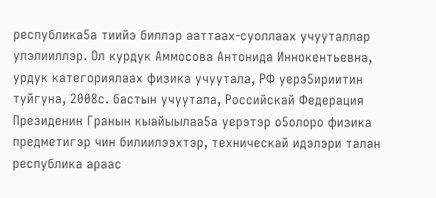республика5а тиийэ биллэр ааттаах-суоллаах учууталлар улэлииллэр. Ол курдук Аммосова Антонида Иннокентьевна, урдук категориялаах физика учуутала, РФ уерэ5ириитин туйгуна, 2008с. бастын учуутала, Российскай Федерация Президенин Гранын кыайыылаа5а уерэтэр о5олоро физика предметигэр чин билиилээхтэр, техническай идэлэри талан республика араас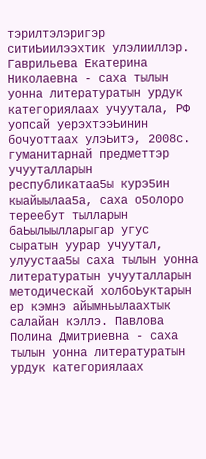тэрилтэлэригэр ситиЬиилээхтик улэлииллэр. Гаврильева Екатерина Николаевна - саха тылын уонна литературатын урдук категориялаах учуутала, РФ уопсай уерэхтээЬинин бочуоттаах улэЬитэ, 2008с. гуманитарнай предметтэр учууталларын республикатаа5ы курэ5ин кыайыылаа5а, саха о5олоро тереебут тылларын баЬылыылларыгар угус сыратын уурар учуутал, улуустаа5ы саха тылын уонна литературатын учууталларын методическай холбоЬуктарын ер кэмнэ айымньылаахтык салайан кэллэ. Павлова Полина Дмитриевна - саха тылын уонна литературатын урдук категориялаах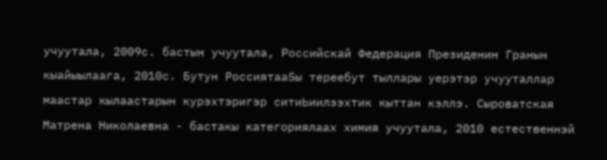учуутала, 2009с. бастын учуутала, Российскай Федерация Президенин Гранын кыайыылаага, 2010с. Бутун Россиятаа5ы тереебут тыллары уерэтэр учууталлар маастар кылаастарын курэхтэригэр ситиЬиилээхтик кыттан кэллэ. Сыроватская Матрена Николаевна - бастакы категориялаах химия учуутала, 2010 естественнэй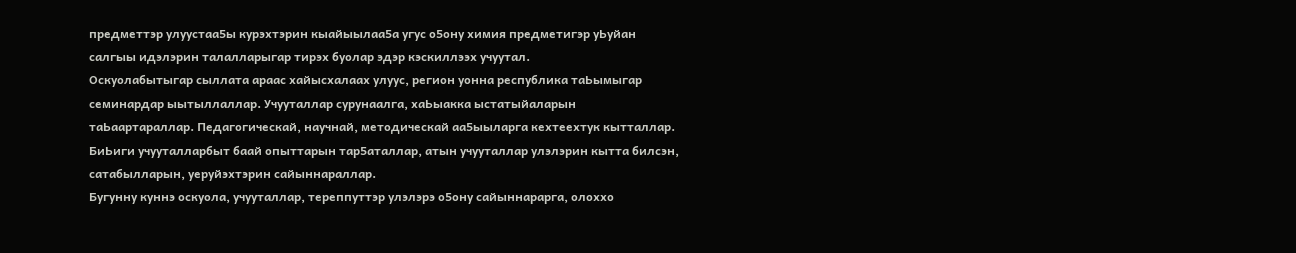предметтэр улуустаа5ы курэхтэрин кыайыылаа5а угус о5ону химия предметигэр уЬуйан салгыы идэлэрин талалларыгар тирэх буолар эдэр кэскиллээх учуутал.
Оскуолабытыгар сыллата араас хайысхалаах улуус, регион уонна республика таЬымыгар семинардар ыытыллаллар. Учууталлар сурунаалга, хаЬыакка ыстатыйаларын таЬаартараллар. Педагогическай, научнай, методическай аа5ыыларга кехтеехтук кытталлар. БиЬиги учууталларбыт баай опыттарын тар5аталлар, атын учууталлар улэлэрин кытта билсэн, сатабылларын, уеруйэхтэрин сайыннараллар.
Бугунну куннэ оскуола, учууталлар, тереппуттэр улэлэрэ о5ону сайыннарарга, олоххо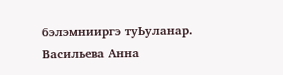бэлэмнииргэ туЬуланар.
Васильева Анна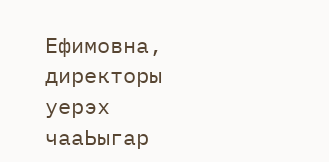Ефимовна,
директоры уерэх чааЬыгар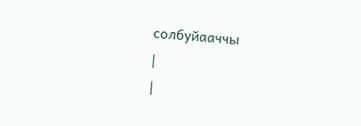солбуйааччы
|
|